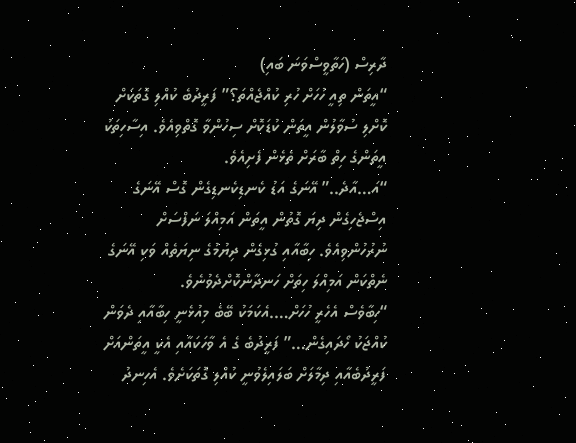ދާރިސް (ހަތާވީސްވަނަ ބައި)
“އީތަން ތިއީ ހުހަށް ހުރި ކުއްޖެއްތަ؟” ފަރީދުބެ ކުއްލި ގޮތަކަށް ކޮށްލި ސުވާލުން އީތަން ކުޑަކޮށް ސިހުންވާ ގޮތްވިއެވެ. އިސާހިތަކު އީތަންގެ ހިތް ބާރަށް ތެޅެން ފެށިއެވެ.
“އަ…އާދެ..” އޭނަގެ އަޑު ކެނޑިކެނޑިގެން ގޮސް އޭނަގެ އިސްޖެހިގެން ދިޔަ ގޮތުން އީތަން އަމިއްލަ ނަފްސަށް ނުރުހުންވިއެވެ. ހިބާއާއި ގުޅިގެން ދިޔުމުގެ ނިޔަތެއް ވަކި އޭނަގެ ނެތްކަން އަމިއްލަ ހިތަށް ހަނދާންކޮށްދެވުނެވެ.
“ހިބާވެސް އެހެރީ ހުހަށް….އެކަމަކު ބޭބެ މިއުޅެނީ ހިބާއާއި ދެވަން ކުއްޖަކު ހޯދައިގެން…” ފަރީދުބެ ގެ އެ ވާހަކައާއި އެކީ އީތަންއަށް ފަރީދުބެއާއި ދިމާލަށް ބަލައިލެވުނީ ކުއްލި ގޮތަކަށެވެ. އެހިނދު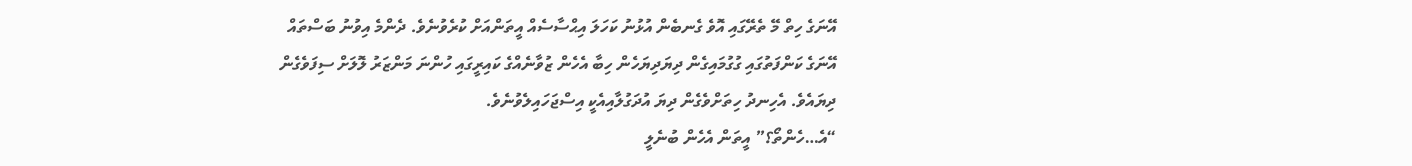އޭނަގެ ހިތް މޭ ތެރޭގައި އޮވެ ގެނބެން އުޅުނު ކަހަލަ އިޙްސާސެއް އީތަންއަށް ކުރެވުނެވެ. ދެންމެ އިވުނު ބަސްތައް އޭނަގެ ކަންފަތުގައި ގުގުމައިގެން ދިޔަދިޔަހެން ހިބާ އެހެން ޒުވާނެއްގެ ކައިރީގައި ހުންނަ މަންޒަރު ލޮލަށް ސިފަވެގެން ދިޔައެވެ. އެހިނދު ހިތަށްވެގެން ދިޔަ އުދަގުލާއިއެކީ އިސްޖަހައިލެވުނެވެ.
“އެ…ހެންތޯ؟” އީތަން އެހެން ބުނެލީ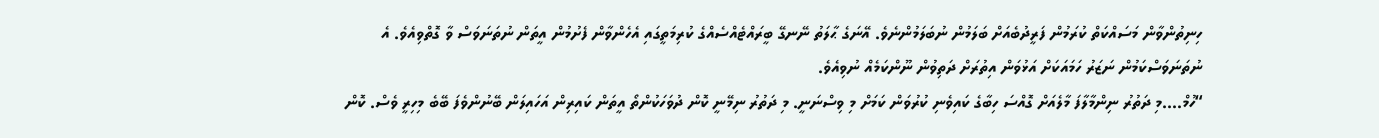ހިނިތުންވާން މަސައްކަތް ކުރަމުން ފަރީދުބެއަށް ބަލަމުން ނުބަލަމުންނެވެ. އޭނަގެ ޙާލަތު ނޭނގޭ ބީރައްޓެއްސެއްގެ ކުރިމަތީގައި އެހެންވާން ފެށުމުން އީތަން ނުތަނަވަސް ވާ ގޮތްވިއެވެ. އެ ނުތަނަވަސްކަމުން ނަޒަރު ހަމައަކަށް އަޅުވަން އިތުރަށް ދަތިވުން ނޫންކަމެއް ނުވިއެވެ.
“ހުމް….މި ދަތުރު ނިންމާލާފަ މާލެއަށް ގޮއްސަ ހިބާގެ ކައިވެނި ކުރުވަން ކަމަށް މި ވިސްނަނީ. މި ދަތުރު ނިމޭނީ ކޮން ދުވަހަކުންތޯ އީތަން ކައިރިން އަހައިލަން ބޭނުންވެފަ ބޭބެ މިހިރީ ވެސް. ކޮން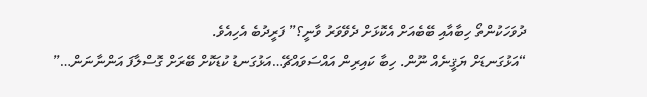ދުވަހަކުންތޯ ހިބާއާއި ބޭބެއަށް އެކޮޅަށް ދެވޭވަރު ވާނީ؟” ފަރީދުބެ އެހިއެވެ.
“އަޅުގަނޑަށް ޔަޤީނެއް ނޫން. ހިބާ ކައިރިން އައްސަވައްޗޭ…އަޅުގަނޑު ކުޑަކޮށް ބޭރަށް ގޮސްލާފަ އަންނާނަން…”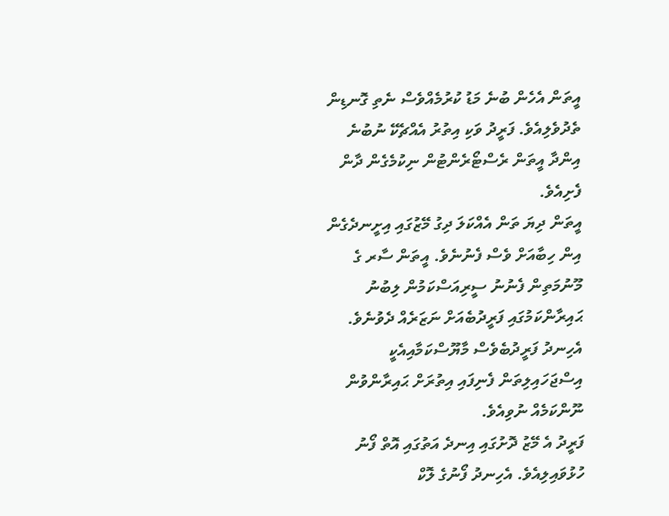އީތަން އެހެން ބުނެ މަޑު ކުރުމެއްވެސް ނެތި ގޮނޑިން ތެދުވެލިއެވެ. ފަރީދު ވަކި އިތުރު އެއްޗެކޭ ނުބުނެ އިންދާ އީތަން ރެސްޓޯރެންޓުން ނިކުމެގެން ދާން ފެށިއެވެ.
އީތަން ދިޔަ ތަން އެއްކަލަ ދިގު މޭޒުގައި އިށީނދެގެން އިން ހިބާއަށް ވެސް ފެނުނެވެ. އީތަން ސާރ ގެ މޫނުމަތިން ފެނުނު ސީރިއަސްކަމުން ލިބުނު ޙައިރާންކަމުގައި ފަރީދުބެއަށް ނަޒަރެއް ދެވުނެވެ. އެހިނދު ފަރީދުބެވެސް މާޔޫސްކަމާއިއެކީ އިސްޖަހައިލިތަން ފެނިފައި އިތުރަށް ޙައިރާންވުން ނޫންކަމެއް ނުވިއެވެ.
ފަރީދު އެ މޭޒު ދޮށުގައި އިނދެ އަތުގައި އޮތް ފޯނު ހުޅުވައިލިއެވެ. އެހިނދު ފޯނުގެ ލޮކް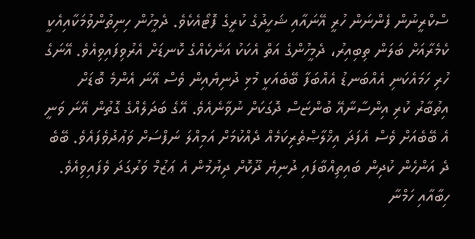ސްކްރީނުން ފެންނަން ހުރީ އޭނައާއި ޝަހީދުގެ ކުރީގެ ފޮޓޯއެކެވެ. ދެމީހުން ހިނިތުންވުމަކާއިއެކީ ކެމެރާއަށް ބަލަން ތިބިއިރު، ދެމީހުންގެ އަތް އެކަކު އަނެކެއްގެ ކޮނޑަށް އެރުވިފައިވިއެވެ. އޭނަގެ ހުރި ހަމައެކަނި އެއްބަނޑު އެއްބަފާ ބޭބެއަކީ މުޅި ދުނިޔެއިން ވެސް އޭނަ އެންމެ ބޮޑަށް އިތުބާރު ކުރި އިންސާނާއޭ ބުންޏަސް ދޮގަކަށް ނުވާނެއެވެ. އޭގެ ބަދަލެއްގެ ގޮތުން އޭނަ ވަނީ އެ ބޭބެއަށް ވެސް އެފަދަ އިޚްލާޞްތެރިކަމެއް ދެއްކުމަށް އަމިއްލަ ނަފްސަށް ވަޢުދުވެފައެވެ. ބޭބެ ދެ އަންހެން ކުދިން ބައިތިއްބާފައި ދުނިޔެ ދޫކޮށް ދިޔުމުން އެ ޢަޒުމް ވަރުގަދަ ވެފައިވިއެވެ. ހިބާއާއި ހަމްނާ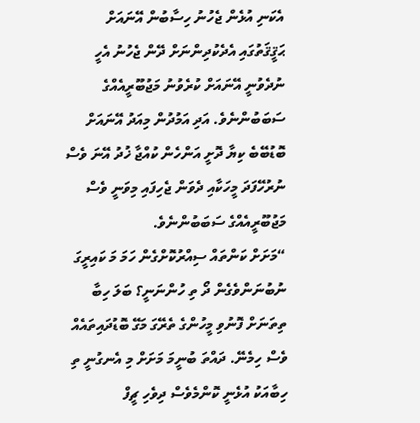އެކަނި އުޅެން ޖެހުނު ހިސާބުން އޭނައަށް ޙަޤީޤަތުގައި އެދެކުދިންނަށް ދޭން ޖެހުނު އެހީ ނުދެވުނީ އޭނައަށް ކުރެވުނު މަޖުބޫރީއެއްގެ ސަބަބުންނެވެ. އަދި އަމުދުން މިއަދު އޭނައަށް ބޮޑުބޭބެ ކިޔާ ދޮށީ އަންހެން ކުއްޖާ ޚުދު އޭނަ ވެސް ނުރުހޭފަދަ މީހަކާއި ދެވަން ޖެހިފައި މިވަނީ ވެސް މަޖުބޫރީއެއްގެ ސަބަބުންނެވެ.
“މަށަށް ކަންތައް ސިއްރުކޮށްގެން ހަމަ މަ ކައިރީގަ ނުބުނަންވެގެން ދޯ ތި ހުންނަނީ؟ ބަލަ ހިބާ ތިތަނަށް ފޮނުވި މީހުންގެ ތެރޭގަ މަގޭ ބޮޑުދައިތައެއް ވެސް ހިމެނޭ. ދައްތަ ބުނީމަ މަށަށް މި އެނގުނީ ތި ހިބާއަކު އުޅެނީ ކޮންމެވެސް ދިވެހި ޗީފް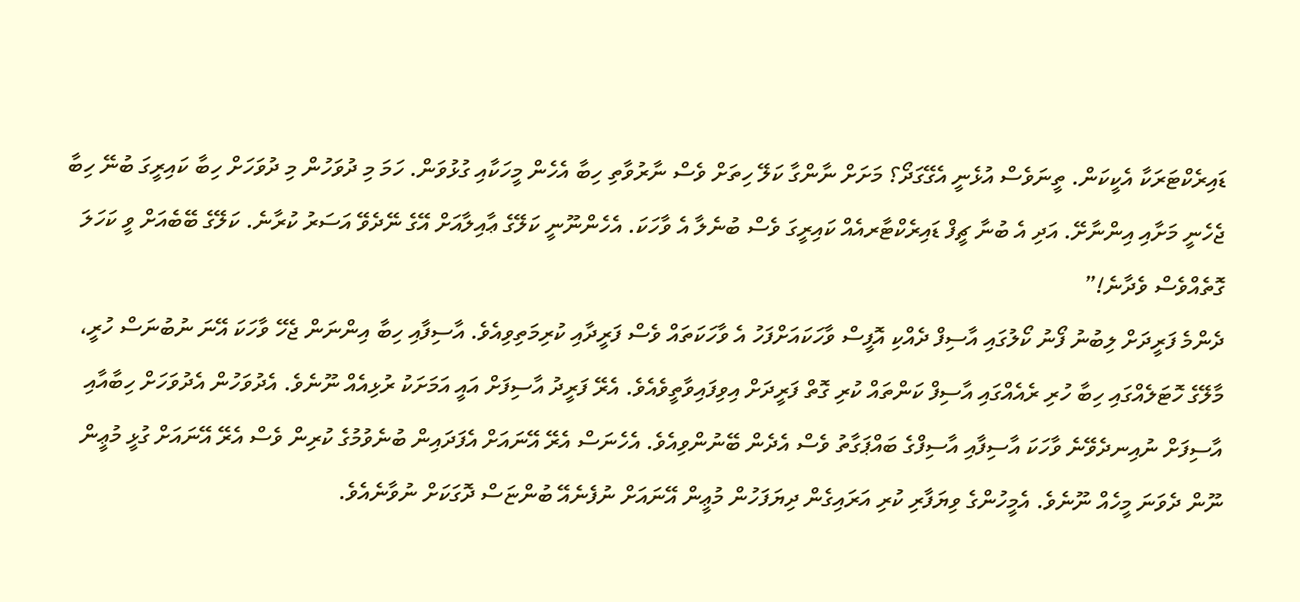ޑައިރެކްޓަރަކާ އެކީކަން. ތީނަވެސް އުޅެނީ އެގޭގަދޯ؟ މަށަށް ނާންގާ ކަލޭ ހިތަށް ވެސް ނާރުވާތި ހިބާ އެހެން މީހަކާއި ގުޅުވަން. ހަމަ މި ދުވަހުން މި ދުވަހަށް ހިބާ ކައިރީގަ ބުނޭ ހިބާ ޖެހެނީ މަށާއި އިންނާށޭ. އަދި އެ ބުނާ ޗީފް ޑައިރެކްޓާރއެއް ކައިރީގަ ވެސް ބުނެލާ އެ ވާހަކަ. އެހެންނޫނީ ކަލޭގެ ޢާއިލާއަށް އޭގެ ނޭދެވޭ އަސަރު ކުރާނެ. ކަލޭގެ ބޭބެއަށް ވީ ކަހަލަ ގޮތެއްވެސް ވެދާނެ!”
ދެންމެ ފަރީދަށް ލިބުނު ފޯނު ކޯލުގައި އާސިފް ދެއްކި އޮފީސް ވާހަކައަށްފަހު އެ ވާހަކަތައް ވެސް ފަރީދާއި ކުރިމަތިވިއެވެ. އާސިފާއި ހިބާ އިންނަން ޖެހޭ ވާހަކަ އޭނަ ނުބުނަސް ހުރީ، މާލޭގެ ހޮޓަލެއްގައި ހިބާ ހުރި ރެއެއްގައި އާސިފް ކަންތައް ކުރި ގޮތް ފަރީދަށް އިވިފައިވާތީވެއެވެ. އެރޭ ފަރީދު އާސިފަށް އައީ އަމަށަކު ރުޅިއެއް ނޫނެވެ. އެދުވަހުން އެދުވަހަށް ހިބާއާއި އާސިފަށް ނުއިނދެވޭނެ ވާހަކަ އާސިފާއި އާސިފްގެ ބައްޕަގާތު ވެސް އެދެން ބޭނުންވިއެވެ. އެހެނަސް އެރޭ އޭނައަށް އެފަދައިން ބުނެވުމުގެ ކުރިން ވެސް އެރޭ އޭނައަށް ގުޅީ މުޢީން ނޫން ދެވަނަ މީހެއް ނޫނެވެ. އެމީހުންގެ ވިޔަފާރި ކުރި އަރައިގެން ދިޔަފަހުން މުޢީން އޭނައަށް ނުފެނެއޭ ބުންޏަސް ދޮގަކަށް ނުވާނެއެވެ.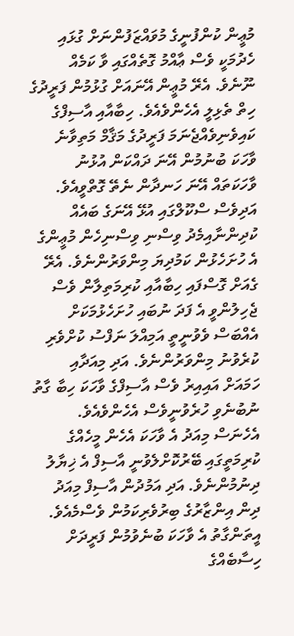މުޢީން ކުންފުނީގެ މުވައްޒަފުންނަށް ގުޅައި ހެދުމަކީ ވެސް ޢާއްމު ގޮތެއްގައި ވާ ކަމެއް ނޫނެވެ. އެރޭ މުޢީން އޭނައަށް ގުޅުމުން ފަރީދުގެ ހިތް ތެޅިލީ އެހެންވެއެވެ. ހިބާއާއި އާސިފްގެ ކައިވެނިވެއްޖެނަމަ ފަރީދުގެ މަޤާމް މަތިވާނެ ވާހަކަ ބުނުމުން އޭނަ ދައްކަން އުޅުނު ވާހަކަތައް އޭނަ ހަނދާން ނެތޭ ގޮތްވީއެވެ. އަދިވެސް ސްކޫލްގައި އުޅޭ އޭނަގެ ބައެއް ކުދިންނާއިމެދު ވިސްނި ވިސްނިހެން މުޢީންގެ އެ ހުށަހެޅުން ކަމުދިޔަ މިންވަރުންނެވެ. އެރޭ ގެއަށް ގޮސްފައި ހިބާއާއި ކުރިމަތިލާން ވެސް ޖެހިލުންވީ އެ ފަދަ ނުބައި ހުށަހެޅުމަކަށް އެއްބަސް ވެވުނީތީ އަމިއްލަ ނަފްސު ކުށްވެރި ކުރެވުނު މިންވަރުންނެވެ. އަދި މިއަދާއި ހަމައަށް އައިއިރު ވެސް އާސިފްގެ ވާހަކަ ހިބާ ގާތު ނުބުނެވި ހުރެވުނީވެސް އެހެންވެއެވެ.
އެހެނަސް މިއަދު އެ ވާހަކަ އެހެން މީހެއްގެ ކުރިމަތީގައި ބޭރުކޮށްލެވުނީ އާސިފް އެ ޚިޔާލު ދިނުމުންނެވެ. އަދި އަމުދުން އާސިފް މިއަދު ދިން އިންޒާރުގެ ބިރުވެރިކަމުން ވެސްމެއެވެ. އީތަންގާތު އެ ވާހަކަ ބުނެވުމުން ފަރީދަށް ހިސާބެއްގެ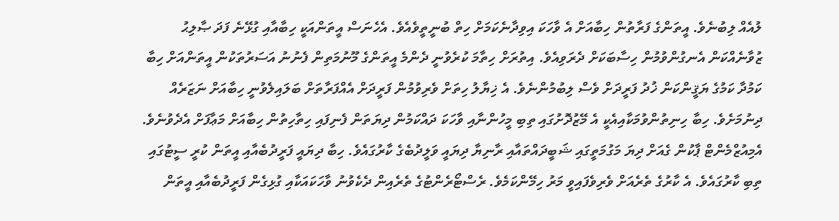ލުއެއް ލިބުނެވެ. އީތަންގެ ފަރާތުން ހިބާއަށް އެ ވާހަކަ އިވިދާނެކަމަށް ހިތް ބުނީތީވެއެވެ. އެހެނަސް އީތަންއަކީ ހިބާއާއި ގުޅޭނެ ފަދަ ޞާލިޙު ޒުވާނެއްކަން އެނގުންވުމުން ހިސާބަކަށް ދެރަވިއެވެ. އިތުރަށް ހިތާމަ ކުރެވުނީ ދެންމެ އީތަންގެ މޫނުމަތިން ފެނުނު އަސަރުތަކުން އީތަންއަށް ހިބާ ކަމުދާ ކަމުގެ ޔަޤީންކަން ޚުދު ފަރީދަށް ވެސް ލިބުމުންނެވެ. އެ ޚިޔާލު ހިތަށް ވެރިވުމުން ފަރީދަށް އެއްފަރާތަށް ބަލައިލެވުނީ ހިބާއަށް ނަޒަރެއް ދިނުމަށެވެ. ހިބާ ހިނިތުންވުމަކާއިއެކީ އެ މޭޒުދޮށުގައި ތިބި މީހުންނާއި ވާހަކަ ދައްކަމުން ދިޔަތަން ފެނިފައި ހިތާހިތުން ހިބާއަށް މަޢާފަށް އެދެވުނެވެ.
އެމިއުޒްމެންޓް ޕާކުން ގެއަށް ދިޔަ މަގުމަތީގައި ޝަބީދައްތައާއި ރާނިޔާ ދިޔައީ ވަލީދުބެގެ ކާރުގައެވެ. ހިބާ ދިޔައީ ފަރީދުބެއާއި އީތަން ކުރީ ސީޓުގައި ތިބި ކާރުގައެވެ. އެ ކާރުގެ ތެރެއަށް ވެރިވެފައިވީ މަރު ހިމޭންކަމެވެ. ރެސްޓޯރެންޓުގެ ތެރެއިން ދެކެވުނު ވާހަކައަކާއި ގުޅިގެން ފަރީދުބެއާއި އީތަން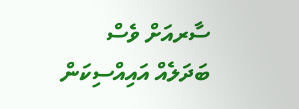ސާރއަށް ވެސް ބަދަލެއް އައިއްސިކަން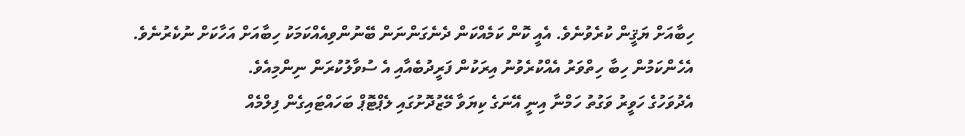ހިބާއަށް ޔަޤީން ކުރެވުނެވެ. އެއީ ކޮން ކަމެއްކަން ދެނެގަންނަން ބޭނުންވިއެއްކަމަކު ހިބާއަށް އަހާކަށް ނުކެރުނެވެ. އެހެންކަމުން ހިބާ ހިތްވަރު އެއްކުރެވުނު އިރަކުން ފަރީދުބެއާއި އެ ސުވާލުކުރަން ނިންމިއެވެ.
އެދުވަހުގެ ހަވީރު ވަގުތު ހަމްނާ އިނީ އޭނަގެ ކިޔަވާ މޭޒުދޮށުގައި ލެޕްޓޮޕް ބަހައްޓައިގެން ފިލްމެއް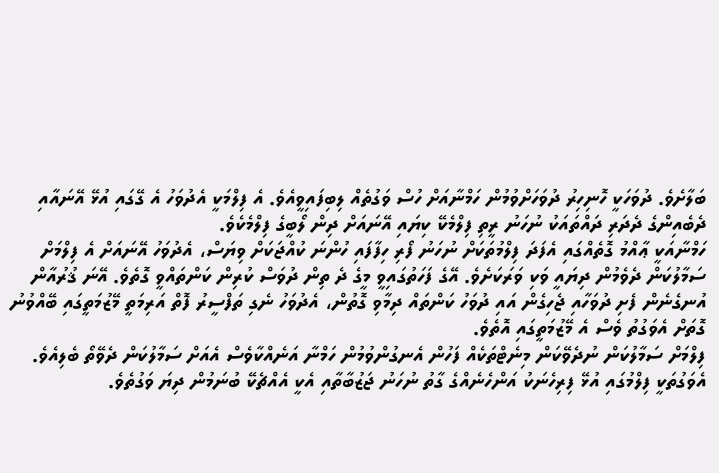ބަލާށެވެ. ދުވަހަކީ ހޮނިހިރު ދުވަހަށްވުމުން ހަމްނާއަށް ހުސް ވަގުތެއް ލިބިފައިވީއެވެ. އެ ފިލްމަކީ އެދުވަހު އެ ގޭގައި އުޅޭ އޭނައާއި ދެބެއިންގެ ދެދަރި ދައްތައަކު ނުހަނު ރީތި ފިލްމެކޭ ކިޔައި އޭނައަށް ދިން ލޯބީގެ ފިލްމެކެވެ.
ހަމްނާއަކީ ޢާއްމު ގޮތެއްގައި އެފަދަ ފިލްމުތަކަށް ނުހަނު ފޯރި ހިފާފައި ހުންނަ ކުއްޖަކަށް ވިޔަސް، އެދުވަހު އޭނައަށް އެ ފިލްމަށް ސަމާލުކަން ދެވެމުން ދިޔައީ ވަކި ވަރަކަށެވެ. އޭގެ ފަހަތުގައިވީ މީގެ ދެ ތިން ދުވަސް ކުރިން ކަންތައްވީ ގޮތެވެ. އޭނަ ޤުރުއާން އުނގެނެން ފެށި ދުވަހާއި ޖެހިގެން އައި ދުވަހު ކަންތައް ދިމާވި ގޮތުން، އެދުވަހު ނެގި ތަފްސީރު ފޮތް އަރިމަތީ މޭޒުމަތީގައި ބޭއްވުނު ގޮތަށް އެވަގުތު ވެސް އެ މޭޒުމަތީގައި އޮތެވެ.
ފިލްމަށް ސަމާލުކަން ނުދެވޭކަން މިނެޓްތަކެއް ފަހުން އެނގުންވުމުން ހަމްނާ އަނެއްކާވެސް އެއަށް ސަމާލުކަން ދެވޭތޯ ބެލިއެވެ. އެވަގުތަކީ ފިލްމުގައި އުޅޭ ފިރިހެނަކު އަންހެނެއްގެ ގާތު ނުހަނު ޖަޒުބާތާއި އެކީ އެއްޗެކޭ ބުނަމުން ދިޔަ ވަގުތެވެ.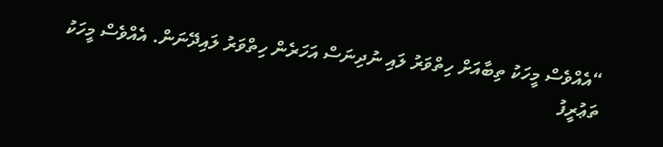“އެއްވެސް މީހަކު ތިބާއަށް ހިތްވަރު ލައި ނުދިނަސް އަހަރެން ހިތްވަރު ލައިދޭނަން. އެއްވެސް މީހަކު ތަޢުރީފު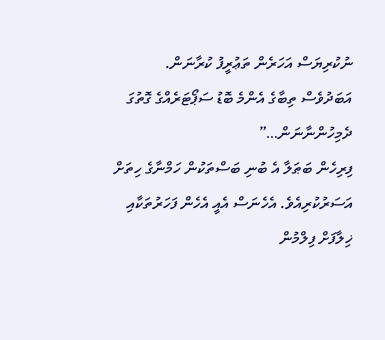ނުކުރިޔަސް އަހަރެން ތަޢުރީފު ކުރާނަން. އަބަދުވެސް ތިބާގެ އެންމެ ބޮޑު ސަޕޯޓަރެއްގެ ގޮތުގަ ދެމިހުންނާނަން…”
ފިރިހެން ބަޠަލާ އެ ބުނި ބަސްތަކުން ހަމްނާގެ ހިތަށް އަސަރުކުރިއެވެ. އެހެނަސް އެއީ އެހެން ފަހަރުތަކާއި ޚިލާފަށް ފިލްމުން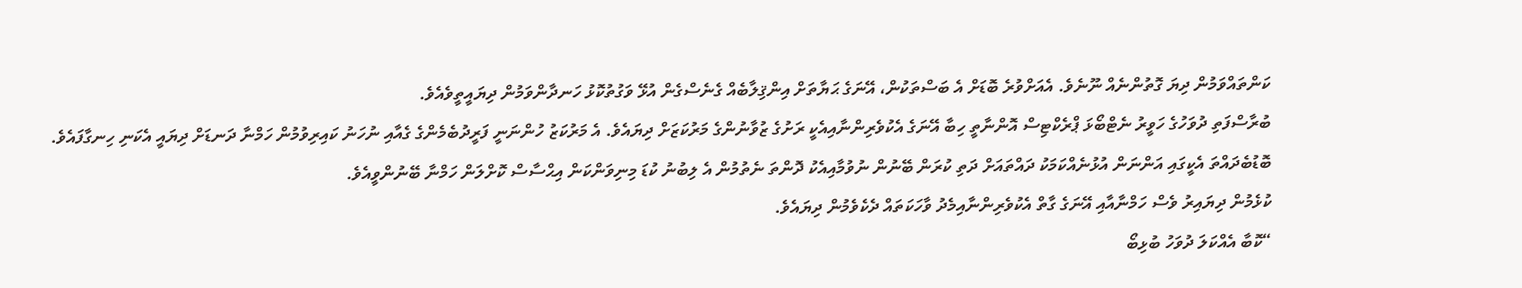ކަންތައްވަމުން ދިޔަ ގޮތުންނެއް ނޫނެވެ. އެއަށްވުރެ ބޮޑަށް އެ ބަސްތަކުން، އޭނަގެ ޙަޔާތަށް އިންޤިލާބެއް ގެނެސްގެން އުޅޭ ވަގުތުކޮޅު ހަނދާންވަމުން ދިޔައީތީވެއެވެ.
ބުރާސްފަތި ދުވަހުގެ ހަވީރު ނެޓްބޯޅަ ޕްރެކްޓިސް އޮންނާތީ ހިބާ އޭނަގެ އެކުވެރިންނާއިއެކީ ރަށުގެ ޒުވާނުންގެ މަރުކަޒަށް ދިޔައެވެ. އެ މަރުކަޒު ހުންނަނީ ފަރީދުބެމެންގެ ގެއާއި ނުހަނު ކައިރިވުމުން ހަމްނާ ދަނޑަށް ދިޔައީ އެކަނި ހިނގާފައެވެ. ބޮޑުބެދައްތަ އެކީގައި އަންނަން އުޅުނެއްކަމަކު ދައްތައަށް ދަތި ކުރަން ބޭނުން ނުވުމާއިއެކު ދޮންތަ ނެތުމުން އެ ލިބުނު ކުޑަ މިނިވަންކަން އިޙްސާސް ކޮށްލަން ހަމްނާ ބޭނުންވީއެވެ.
ކުޅެމުން ދިޔައިރު ވެސް ހަމްނާއާއި އޭނަގެ ގާތް އެކުވެރިންނާއިމެދު ވާހަކަތައް ދެކެވެމުން ދިޔައެވެ.
“ކޮބާ އެއްކަލަ ދުވަހު ބުޅިބޯ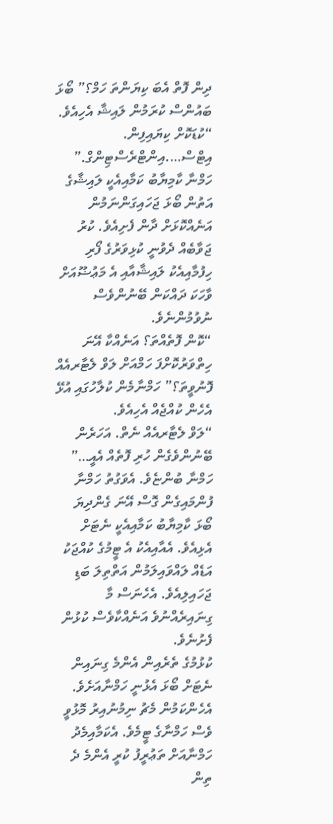ދިން ފޮތް އެބަ ކިޔަންތަ ހަމް؟” ބޯޅަ ބައުންސް ކުރަމުން ލައިޝާ އެހިއެވެ.
“ކުޑަކޮށް ކިޔައިފިން. އިޓްސް….އިންޓްރެސްޓިންގް.” ހަމްނާ ކާމިޔާބު ކަމާއިއެކީ ލައިޝާގެ އަތުން ބޯޅަ ޖަހައިގަންނަމުން އަނެއްކޮޅަށް ދާން ފެށިއެވެ. ކުރު ޖަވާބެއް ދެވުނީ ކުޅިވަރުގެ ފޯރި ހިފުމާއިއެކު ލައިޝާއާއި އެ މަޢުޟޫއަށް ވާހަކަ ދައްކަން ބޭނުންވެސް ނުވުމުންނެވެ.
“ކޮން ފޮތެއްތަ؟ އަނެއްކާ އޭނަ ހިތްވަރުކޮށްފަ ހަމްއަށް ލަވް ލެޓާރއެއް ފޮނުވީތަ؟” ހަމްނާމެން ކުލާހުގައި އުޅޭ އެހެން ކުއްޖެއް އެހިއެވެ.
“ލަވް ލެޓާރއެއް ނެތް. އަހަރެން ބޭނުންވެގެން ހުރި ފޮތެއް އެއީ…” ހަމްނާ ބުންޏެވެ. އެވަގުތު ހަމްނާ ފުންމައިގެން ގޮސް އޭނަ ގެންދިޔަ ބޯޅަ ކާމިޔާބު ކަމާއިއެކީ ނެޓަށް އެޅިއެވެ. އެއާއިއެކު އެ ޓީމުގެ ކުއްޖަކު އަޑެއް ލައްވައިލަމުން އަތްތިލަ ބަޑި ޖަހައިލިއެވެ. އެހެނަސް މާ ގިނައިރެއްނުވެ އަނެއްކާވެސް ކުޅުން ފެށުނެވެ.
ކުޅުމުގެ ތެރެއިން އެންމެ ގިނައިން ނެޓަށް ބޯޅަ އެޅުނީ ހަމްނާއަށެވެ. އެހެންކަމުން މެޗު ނިމުނުއިރު މޮޅުވީ ވެސް ހަމްނާގެ ޓީމެވެ. އެކަމާއިމެދު ހަމްނާއަށް ތަޢުރީފު ކުރީ އެންމެ ދެ ތިން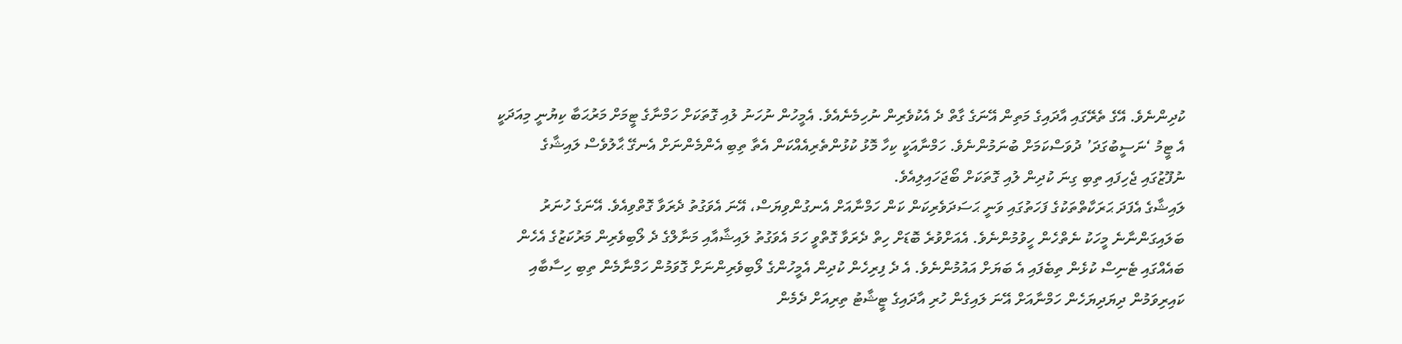ކުދިންނެވެ. އޭގެ ތެރޭގައި އާދައިގެ މަތިން އޭނަގެ ގާތް ދެ އެކުވެރިން ނުހިމެނެއެވެ. އެމީހުން ނުހަނު ލުއި ގޮތަކަށް ހަމްނާގެ ޓީމަށް މަރުޙަބާ ކިޔުނީ މިއަދަކީ އެ ޓީމު ‘ނަސީބުގަދަ’ ދުވަސްކަމަށް ބުނަމުންނެވެ. ހަމްނާއަކީ ކިހާ މޮޅު ކުޅުންތެރިއެއްކަން އެތާ ތިބި އެންމެންނަށް އެނގޭ ޙާލުވެސް ލައިޝާގެ ނުފޫޒުގައި ޖެހިފައި ތިބި ގިނަ ކުދިން ލުއި ގޮތަކަށް ބޯޖަހައިލިއެވެ.
ލައިޝާގެ އެފަދަ ޙަރަކާތްތަކުގެ ފަހަތުގައި ވަނީ ޙަސަދަވެރިކަން ކަން ހަމްނާއަށް އެނގުންވިޔަސް، އޭނަ އެވަގުތު ދެރަވާ ގޮތްވިއެވެ. އޭނަގެ ހުނަރު ބަލައިގަންނާނެ މީހަކު ނެތްހެން ހީވުމުންނެވެ. އެއަށްވުރެ ބޮޑަށް ހިތް ދެރަވާ ގޮތްވީ ހަމަ އެވަގުތު ލައިޝާއާއި މަނާލްގެ ދެ ލޯބިވެރިން މަރުކަޒުގެ އެހެން ބައެއްގައި ޓެނިސް ކުޅެން ތިބެފައި އެ ބަޔަށް އައުމުންނެވެ. އެ ދެ ފިރިހެން ކުދިން އެމީހުންގެ ލޯބިވެރިންނަށް ގޮވަމުން ހަމްނާމެން ތިބި ހިސާބާއި ކައިރިވަމުން ދިޔަދިޔަހެން ހަމްނާއަށް އޭނަ ލައިގެން ހުރި އާދައިގެ ޓީޝާޓު ތިރިއަށް ދެމެން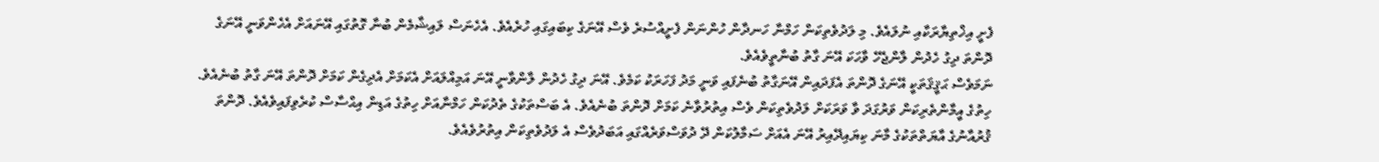ފެށީ އިޚްތިޔާރަކާއި ނުލައެވެ. މި ލަދުވެތިކަން ހަމްނާ ހަނދާން ހުންނަން ފެށީއްސުރެ ވެސް އޭނަގެ ކިބައިގައި ހުރެއެވެ. އެހެނަސް ލައިޝާމެން ބުނާ ގޮތުގައި އޭނައަށް އެހެންވަނީ އޭނަގެ ދޮންތަ ދިގު ހެދުން ލާންޖެހޭ ވާހަކަ އޭނަ ގާތު ބުނާތީވެއެވެ.
ނަމަވެސް ޙަޤީޤަތަކީ އޭނަގެ ދޮންތަ އެފަދައިން އޭނަގާތު ބުނެފައި ވަނީ މަދު ފަހަރަކު ކަމެވެ. އޭނަ ދިގު ހެދުން ލާންވާނީ އޭނަ އަމިއްލައަށް އެކަމަށް އެދިގެން ކަމަށް ދޮންތަ އޭނަ ގާތު ބުނެއެވެ. ހިތުގެ އީމާންތެރިކަން ވަރުގަދަ ވާ ވަރަކަށް ލަދުވެތިކަން ވެސް އިތުރުވާނެ ކަމަށް ދޮންތަ ބުނެއެވެ. އެ ބަސްތަކުގެ ތެދުކަން ހަމްނާއަށް ހިތުގެ އަޑިން އިޙްސާސް ކުރެވިފައިވެއެވެ. ދޮންތަ ޤުރުއާނުގެ އާޔަތްތަކުގެ މާނަ ކިޔައިދޭއިރު އޭނަ އެއަށް ސަމާލުކަން ދޭ ދުވަސްވަރެއްގައި އަބަދުވެސް އެ ލަދުވެތިކަން އިތުރުވެއެވެ.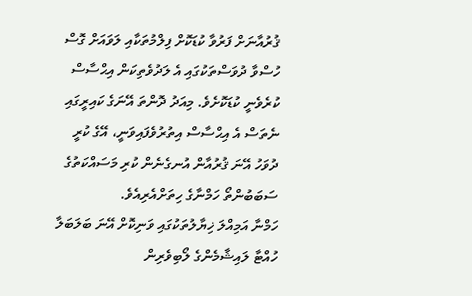ޤުރުއާނަށް ފަރުވާ ކުޑަކޮށް ފިލްމުތަކާއި ލަވައަށް ގޮސް ހުސްވާ ދުވަސްތަކުގައި އެ ލަދުވެތިކަން އިޙްސާސް ކުރެވެނީ ކުޑަކޮށެވެ. މިއަދު ދޮންތަ އޭނަގެ ކައިރީގައި ނެތަސް އެ އިޙްސާސް އިތުރުވެފައިވަނީ، އޭގެ ކުރީ ދުވަހު އޭނަ ޤުރުއާން އުނގެނެން ކުރި މަސައްކަތުގެ ސަބަބުންތޯ ހަމްނާގެ ހިތަށްއެރިއެވެ.
ހަމްނާ އަމިއްލަ ޚިޔާލުތަކުގައި ވަނިކޮށް އޭނަ ބަލަބަލާ ހުއްޓާ ލައިޝާމެންގެ ލޯބިވެރިން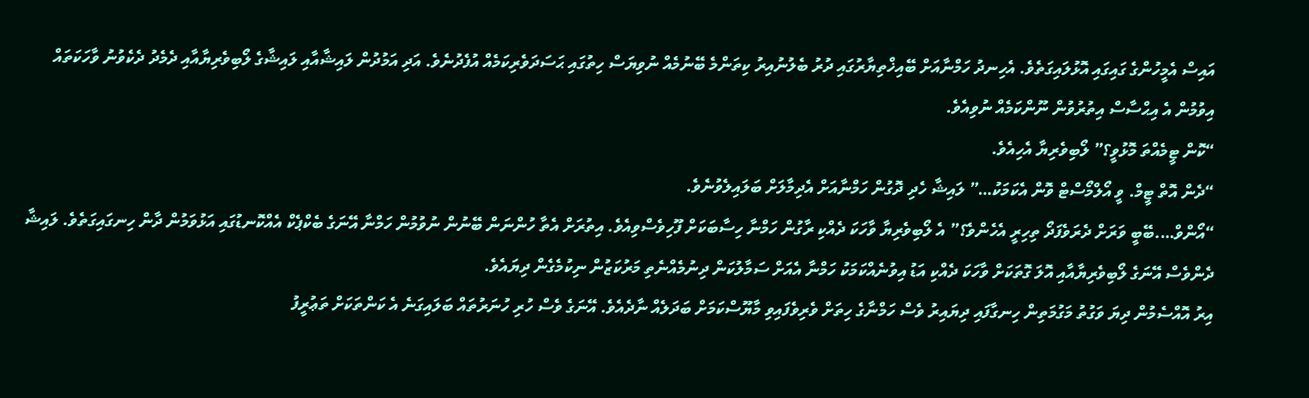އައިސް އެމީހުންގެ ގައިގައި އޮޅުލައިގަތެވެ. އެހިނދު ހަމްނާއަށް ބޭއިޚްތިޔާރުގައި ދުރު ބެލުނުއިރު ކިތަންމެ ބޭނުމެއް ނުވިޔަސް ހިތުގައި ޙަސަދަވެރިކަމެއް އުފެދުނެވެ. އަދި އަމުދުން ލައިޝާއާއި ލައިޝާގެ ލޯބިވެރިޔާއާއި ދެމެދު ދެކެވުނު ވާހަކަތައް އިވުމުން އެ އިޙްސާސް އިތުރުވުން ނޫންކަމެއް ނުވިއެވެ.
“ކޮން ޓީމެއްތަ މޮޅުވީ؟” ލޯބިވެރިޔާ އެހިއެވެ.
“ދެން އޮތް ޓީމް. ވީ އޯލްމޯސްޓް ވޮން އެކަމަކު…” ލައިޝާ ހެދި ދޮގުން ހަމްނާއަށް އެދިމާލަށް ބަލައިލެވުނެވެ.
“އޯންވް….ބޭބީ ވަރަށް ދެރަވެފަދޯ ތިހިރީ އެހެންވެ؟” އެ ލޯބިވެރިޔާ ވާހަކަ ދެއްކި ރާގުން ހަމްނާ ހިސާބަކަށް ފޫހިވެސްވިއެވެ. އިތުރަށް އެތާ ހުންނަން ބޭނުން ނުވުމުން ހަމްނާ އޭނަގެ ބެކްޕެކް އެއްކޮނޑުގައި އަޅުވަމުން ދާން ހިނގައިގަތެވެ. ލައިޝާ ދެންވެސް އޭނަގެ ލޯބިވެރިޔާއާއި އޮލަ ގޮތަކަށް ވާހަކަ ދެއްކި އަޑު އިވުނެއްކަމަކު ހަމްނާ އެއަށް ސަމާލުކަން ދިނުމެއްނެތި މަރުކަޒުން ނިކުމެގެން ދިޔައެވެ.
އިރު އޮއްސެމުން ދިޔަ ވަގުތު މަގުމަތިން ހިނގާފައި ދިޔައިރު ވެސް ހަމްނާގެ ހިތަށް ވެރިވެފައިވި މާޔޫސްކަމަށް ބަދަލެއް ނާދެއެވެ. އޭނަގެ ވެސް ހުރި ހުނަރުތައް ބަލައިގަނެ އެ ކަންތަކަށް ތަޢުރީފު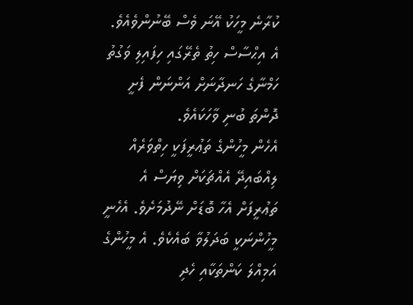ކުރާނެ މީހަކު އޭނަ ވެސް ބޭނުންވެއެވެ. އެ އިޙްސާސް ހިތު ތެރޭގައި ހިފައިލި ވަގުތު ހަމްނާގެ ހަނދާނަށް އަންނަން ފެށީ ދޮންތަ ބުނި ވާހަކައެވެ.
އެހެން މީހުންގެ ތަޢުރީފަކީ ހިތްވަރެއް ލިއްބައިދޭ އެއްޗަކަށް ވިޔަސް އެ ތަޢުރީފަށް އެހާ ބޮޑަށް ނޭދުމަށެވެ. އެހެނީ މީހުންނަކީ ބަދަލުވާ ބައެކެވެ. އެ މީހުންގެ އަމިއްލަ ކަންތަކާއި ހެދި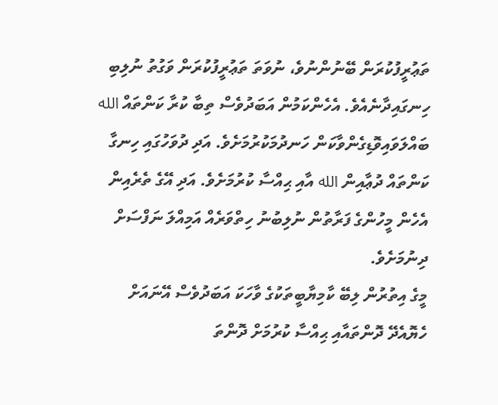ތަޢުރީފުކުރަން ބޭނުންނުވެ، ނުވަތަ ތަޢުރީފުކުރަން ވަގުތު ނުލިބި ހިނގައިދާނެއެވެ. އެހެންކަމުން އަބަދުވެސް ތިބާ ކުރާ ކަންތައް الله ބައްލަވައިވޮޑިގެންވާކަން ހަނދުމަކުރުމަށެވެ. އަދި ދުވަހުގައި ހިނގާ ކަންތައް ދުޢާއިން الله އާއި ޙިއްސާ ކުރުމަށެވެ. އަދި އޭގެ ތެރެއިން އެހެން މީހުންގެ ފަރާތުން ނުލިބުނު ހިތްވަރެއް އަމިއްލަ ނަފްސަށް ދިނުމަށެވެ.
މީގެ އިތުރުން ލިބޭ ކާމިޔާބީތަކުގެ ވާހަކަ އަބަދުވެސް އޭނައަށް ހެޔޮއެދޭ ދޮންތައާއި ޙިއްސާ ކުރުމަށް ދޮންތަ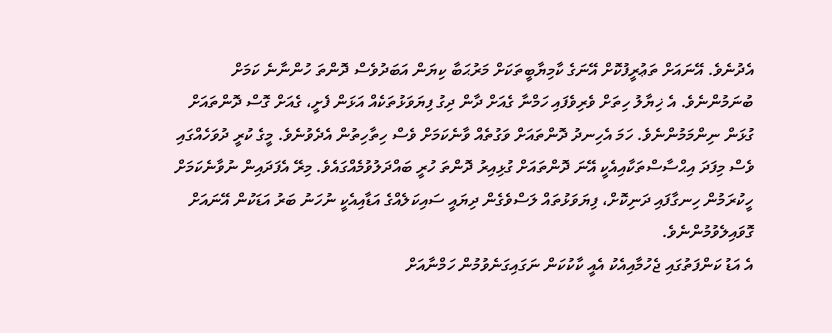އެދުނެވެ. އޭނައަށް ތަޢުރީފުކޮށް އޭނަގެ ކާމިޔާބީތަކަށް މަރުޙަބާ ކިޔަން އަބަދުވެސް ދޮންތަ ހުންނާނެ ކަމަށް ބުނަމުންނެވެ. އެ ޚިޔާލު ހިތަށް ވެރިވެފައި ހަމްނާ ގެއަށް ދާން ދިގު ފިޔަވަޅުތަކެއް އަޅަން ފެށީ، ގެއަށް ގޮސް ދޮންތައަށް ގުޅަން ނިންމަމުންނެވެ. ހަމަ އެހިނދު ދޮންތައަށް ވަގުތެއް ވާނެކަމަށް ވެސް ހިތާހިތުން އެދެވުނެވެ. މީގެ ކުރީ ދުވަހެއްގައި ވެސް މިފަދަ އިޙްސާސްތަކާއިއެކީ އޭނަ ދޮންތައަށް ގުޅިއިރު ދޮންތަ ހުރީ ބައްދަލުވުމެއްގައެވެ. މިރޭ އެފަދައިން ނުވާނެކަމަށް ހީކުރަމުން ހިނގާފައި ދަނިކޮށް، ފިޔަވަޅުތައް ލަސްވެގެން ދިޔައީ ސައިކަލެއްގެ އަޑާއިއެކީ ނުހަނު ބަރު އަޑަކުން އޭނައަށް ގޮވައިލެވުމުންނެވެ.
އެ އަޑު ކަންފަތުގައި ޖެހުމާއިއެކު އެއީ ކާކުކަން ނަގައިގަނެވުމުން ހަމްނާއަށް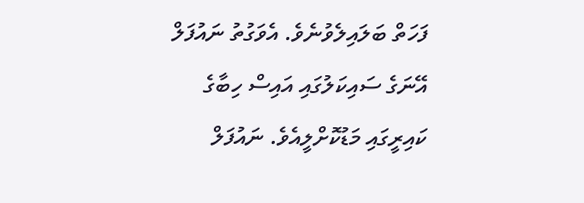ފަހަތް ބަލައިލެވުނެވެ. އެވަގުތު ނައުފަލް އޭނަގެ ސައިކަލުގައި އައިސް ހިބާގެ ކައިރީގައި މަޑުކޮށްލީއެވެ. ނައުފަލް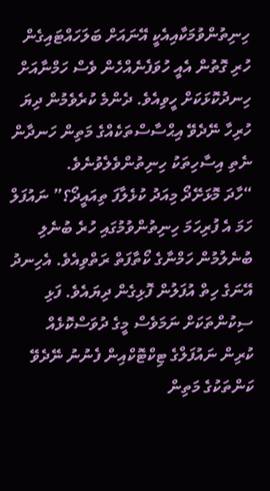ހިނިތުންވުމަކާއިއެކީ އޭނައަށް ބަލަހައްޓައިގެން ހުރި ގޮތުން އެއީ ހުވަފެނެއްހެން ވެސް ހަމްނާއަށް ހިނދުކޮޅަކަށް ހީވިއެވެ. ދެންމެ ކުރެވެމުން ދިޔަ ހުރިހާ ނޭދެވޭ އިޙްސާސްތަކެއްގެ މަތިން ހަނދާން ނެތި އިސާހިތަކު ހިނިތުންވެލެވުނެވެ.
“ހާދަ މޮޅަށޭދޯ މިއަދު ކުޅެލާފަ ތިއައީދޯ؟” ނައުފަލް ހަމަ އެ ފުރިހަމަ ހިނިތުންވުމުގައި ހުރެ ބުނެލި ބުނެލުމުން ހަމްނާގެ ކޯތާފަތް ރަތްވިއެވެ. އެހިނދު އޭނަގެ ހިތް އުފަލުން ފޮޅިގެން ދިޔައެވެ. ފަޅި ސިކުންތަކަށް ނަމަވެސް މީގެ ދުވަސްކޮޅެއް ކުރިން ނައުފަލްގެ ޓިކްޓޮކްއިން ފެނުނު ނޭދެވޭ ކަންތަކުގެ މަތިން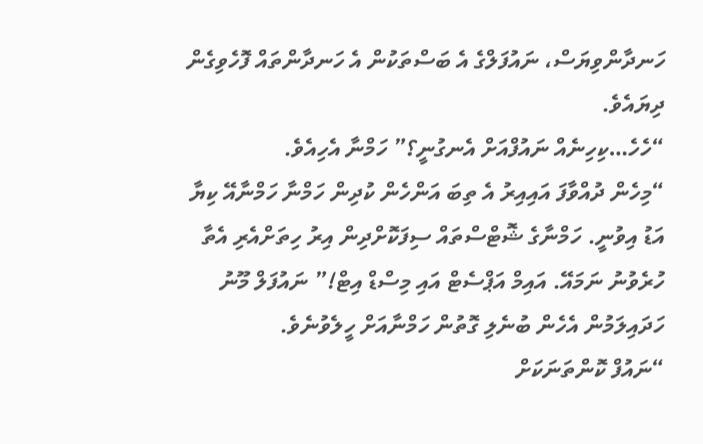ހަނދާންވިޔަސް، ނައުފަލްގެ އެ ބަސްތަކުން އެ ހަނދާންތައް ފޮހެވިގެން ދިޔައެވެ.
“ހެހެ…ކިހިނެއް ނައުފްއަށް އެނގުނީ؟” ހަމްނާ އެހިއެވެ.
“މިހެން ދުއްވާފަ އައިއިރު އެ ތިބަ އަންހެން ކުދިން ހަމްނާ ހަމްނާއޭ ކިޔާ އަޑު އިވުނީ. ހަމްނާގެ ޝޮޓްސްތައް ސިފަކޮށްދިން އިރު ހިތަށްއެރި އެތާ ހުރެވުނު ނަމައޭ. އައިމް އަޕްސެޓް އައި މިސްޑް އިޓް!” ނައުފަލް މޫނު ހަދައިލަމުން އެހެން ބުނެލި ގޮތުން ހަމްނާއަށް ހީލެވުނެވެ.
“ނައުފް ކޮންތަނަކަށް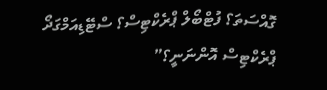ގޮއްސަތަ؟ ފުޓްބޯލް ޕްރެކްޓިސް؟ ސްޓޭޑިއަމްގަދޯ ޕްރެކްޓިސް އޮންނަނީ؟”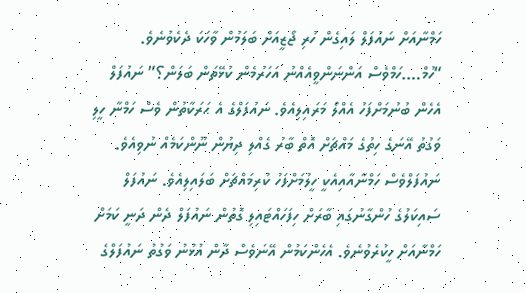ހަމްނާއަށް ނައުފަލް ލައިގެން ހުރި ޖޯޒީއަށް ބަލަމުން ވާހަކަ ދެކެވުނެވެ.
“ހުމް….ހަމްވެސް އަންނަންވީއެއްނު އަހަރުމެން ކުޅޭތަން ބަލަން؟” ނައުފަލް އެހެން ބުނުމަށްފަހު އެއްލޯ މަރައިލިއެވެ. ނައުފަލްގެ އެ ޙަރަކާތުން ވެސް ހަމްނާ ހީލި ވަގުތު އޭނަގެ ހިތުގެ މައްޗަށް އޮތް ބާރު ގެއްލި ދިޔުން ނޫންކަމެއް ނުވިއެވެ.
ނައުފަލްވެސް ހަމްނާއާއިއެކީ ހީލުމަށްފަހު ކުރިމައްޗަށް ބަލައިލިއެވެ. ނައުފަލް ސައިކަލުގެ ހުންގާނުގައި ބާރަށް ހިފަހައްޓައިލި ގޮތުން ނައުފަލް ދެން ދަނީ ކަމަށް ހަމްނާއަށް ހީކުރެވުނެވެ. އެހެންކަމުން އޭނަވެސް ދާން އުޅުނު ވަގުތު ނައުފަލްގެ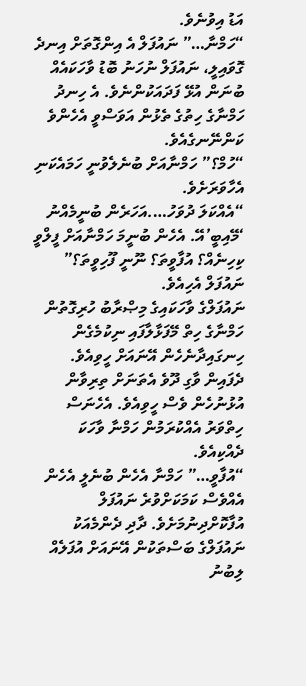އަޑު އިވުނެވެ.
“ހަމްނާ…” ނައުފަލް އެ އިންގޮތަށް އިނދެ ގޮވައިލީ، ނައުފަލް ނުހަނު ބޮޑު ވާހަކައެއް ބުނަން އުޅޭ ފަދައަކުންނެވެ. އެ ހިނދު ހަމްނާގެ ހިތުގެ ތެޅުން އަވަސްވީ އެހެންވެ ކަންނޭނގެއެވެ.
“ހުމް؟” ހަމްނާއަށް ބުނެލެވުނީ ހަމައެކަނި އެހާވަރަށެވެ.
“އެއްކަލަ ދުވަހު….އަހަރެން ބުނީމެއްނު ‘މޭއިބީ’އޭ. އެހެން ބުނީމަ ހަމްނާއަށް ފީލްވީ ކިހިނެއް؟ އުފާވީތަ؟ ނޫނީ ފޫހިވީތަ؟” ނައުފަލް އެހިއެވެ.
ނައުފަލްގެ ވާހަކައިގެ މިޞްރާބު ހުރިގޮތުން ހަމްނާގެ ހިތް މޭފަޅާލާފައި ނިކުމެގެން ހިނގައިދާނެހެން އޭނައަށް ހީވިއެވެ. ދެފައިން ވާގި ދޫވެ އެތަނަށް ތިރިވާން އުޅުނުހެން ވެސް ހީވިއެވެ. އެހެނަސް ހިތްވަރު އެއްކުރަމުން ހަމްނާ ވާހަކަ ދެއްކިއެވެ.
“އުފާވީ…” ހަމްނާ އެހެން ބުނެލީ އެހެން އެއްވެސް ކަމަކަށްވުރެ ނައުފަލް އުފާކޮށްދިނުމަށެވެ. ދާދި ދެންމެއަކު ނައުފަލްގެ ބަސްތަކުން އޭނައަށް އުފަލެއް ލިބުނު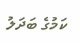ކަމުގެ ބަދަލު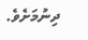ދިނުމަށެވެ.